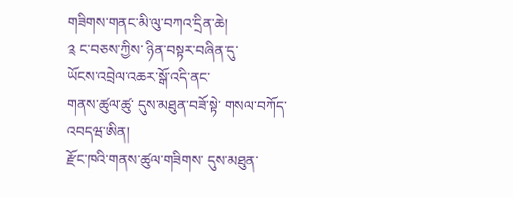གཟིགས་གནང་མི་ལུ་བཀའ་དྲིན་ཆེ།
༉ ང་བཅས་ཀྱིས་ ཉིན་བསྟར་བཞིན་དུ་
ཡོངས་འབྲེལ་འཆར་སྒོ་འདི་ནང་
གནས་ཚུལ་ཚུ་ དུས་མཐུན་བཟོ་སྟེ་ གསལ་བཀོད་འབདཝ་ཨིན།
རྫོང་ཁའི་གནས་ཚུལ་གཟིགས་ དུས་མཐུན་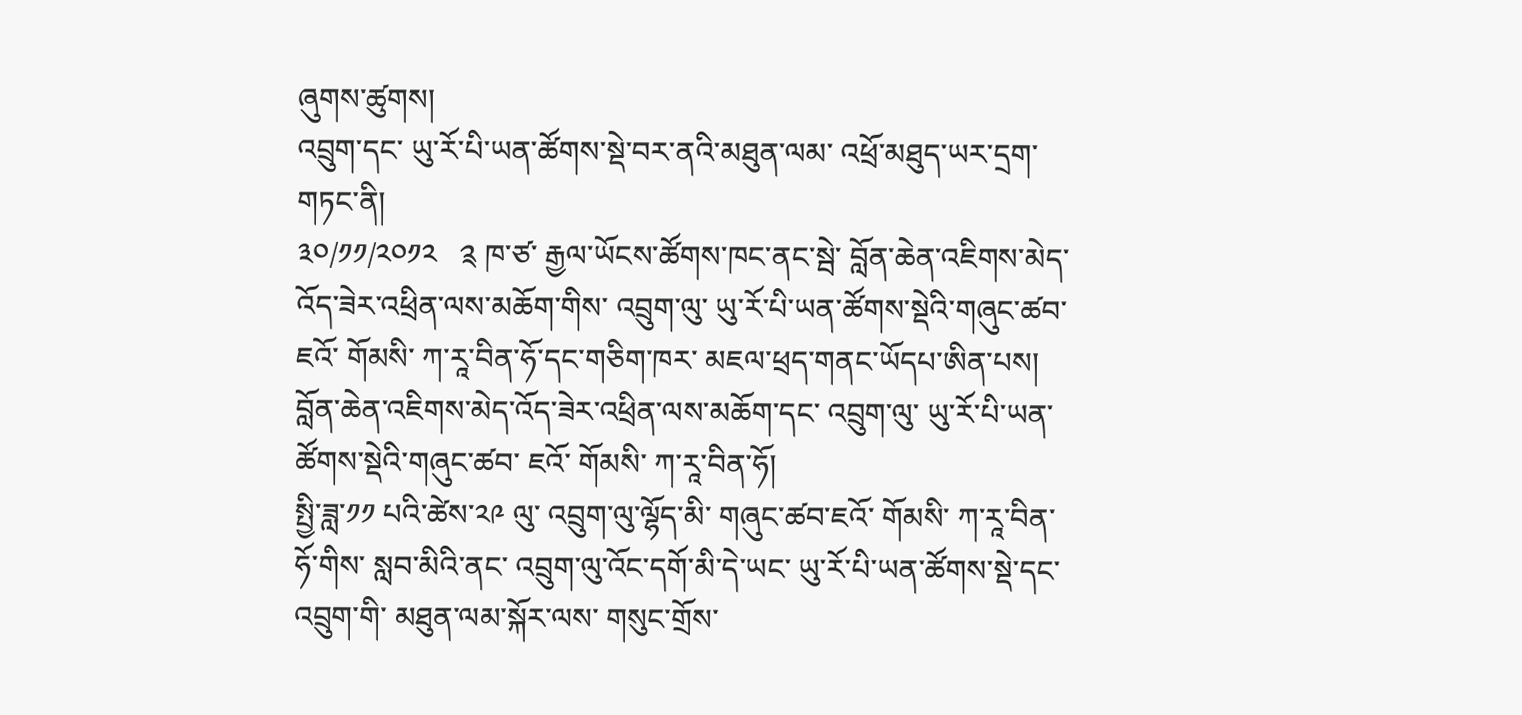ཞུགས་ཚུགས།
འབྲུག་དང་ ཡུ་རོ་པི་ཡན་ཚོགས་སྡེ་བར་ནའི་མཐུན་ལམ་ འཕྲོ་མཐུད་ཡར་དྲག་གཏང་ནི།
༣༠/༡༡/༢༠༡༢   ༉ ཁ་ཙ་ རྒྱལ་ཡོངས་ཚོགས་ཁང་ནང་སྦེ་ བློན་ཆེན་འཇིགས་མེད་འོད་ཟེར་འཕྲིན་ལས་མཆོག་གིས་ འབྲུག་ལུ་ ཡུ་རོ་པི་ཡན་ཚོགས་སྡེའི་གཞུང་ཚབ་ ཇའོ་ གོམསི་ ཀ་རཱ་བིན་ཧོ་དང་གཅིག་ཁར་ མཇལ་ཕྲད་གནང་ཡོདཔ་ཨིན་པས།
བློན་ཆེན་འཇིགས་མེད་འོད་ཟེར་འཕྲིན་ལས་མཆོག་དང་ འབྲུག་ལུ་ ཡུ་རོ་པི་ཡན་ཚོགས་སྡེའི་གཞུང་ཚབ་ ཇའོ་ གོམསི་ ཀ་རཱ་བིན་ཧོ།
སྤྱི་ཟླ་༡༡ པའི་ཚེས་༢༩ ལུ་ འབྲུག་ལུ་ལྷོད་མི་ གཞུང་ཚབ་ཇའོ་ གོམསི་ ཀ་རཱ་བིན་ཧོ་གིས་ སླབ་མིའི་ནང་ འབྲུག་ལུ་འོང་དགོ་མི་དེ་ཡང་ ཡུ་རོ་པི་ཡན་ཚོགས་སྡེ་དང་ འབྲུག་གི་ མཐུན་ལམ་སྐོར་ལས་ གསུང་གྲོས་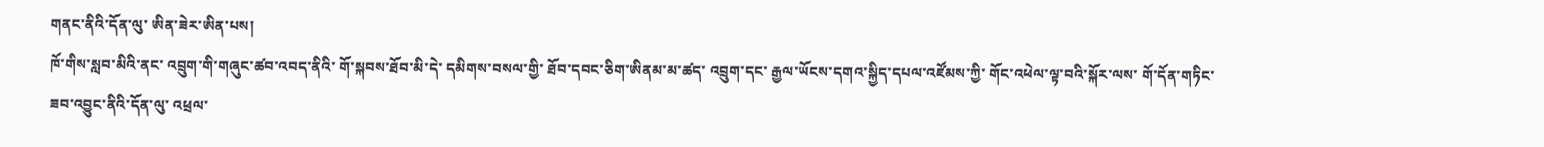གནང་ནིའི་དོན་ལུ་ ཨིན་ཟེར་ཨིན་པས།
ཁོ་གིས་སླབ་མིའི་ནང་ འབྲུག་གི་གཞུང་ཚབ་འབད་ནིའི་ གོ་སྐབས་ཐོབ་མི་དེ་ དམིགས་བསལ་གྱི་ ཐོབ་དབང་ཅིག་ཨིནམ་མ་ཚད་ འབྲུག་དང་ རྒྱལ་ཡོངས་དགའ་སྐྱིད་དཔལ་འཛོམས་ཀྱི་ གོང་འཕེལ་ལྟ་བའི་སྐོར་ལས་ གོ་དོན་གཏིང་ཟབ་འབྱུང་ནིའི་དོན་ལུ་ འཕྲལ་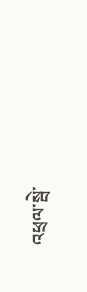འཕྲལ་སྦེ་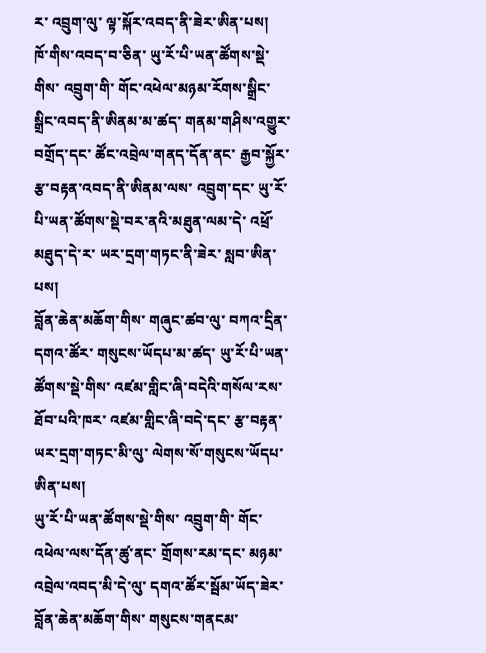ར་ འབྲུག་ལུ་ ལྟ་སྐོར་འབད་ནི་ཟེར་ཨིན་པས།
ཁོ་གིས་འབད་བ་ཅིན་ ཡུ་རོ་པི་ཡན་ཚོགས་སྡེ་གིས་ འབྲུག་གི་ གོང་འཕེལ་མཉམ་རོགས་སྒྲིང་སྒྲིང་འབད་ནི་ཨིནམ་མ་ཚད་ གནམ་གཤིས་འགྱུར་བགྲོད་དང་ ཚོང་འབྲེལ་གནད་དོན་ནང་ རྒྱབ་སྐྱོར་རྩ་བརྟན་འབད་ནི་ཨིནམ་ལས་ འབྲུག་དང་ ཡུ་རོ་པི་ཡན་ཚོགས་སྡེ་བར་ནའི་མཐུན་ལམ་དེ་ འཕྲོ་མཐུད་དེ་ར་ ཡར་དྲག་གཏང་ནི་ཟེར་ སླབ་ཨིན་པས།
བློན་ཆེན་མཆོག་གིས་ གཞུང་ཚབ་ལུ་ བཀའ་དྲིན་དགའ་ཚོར་ གསུངས་ཡོདཔ་མ་ཚད་ ཡུ་རོ་པི་ཡན་ཚོགས་སྡེ་གིས་ འཛམ་གླིང་ཞི་བདེའི་གསོལ་རས་ཐོབ་པའི་ཁར་ འཛམ་གླིང་ཞི་བདེ་དང་ རྩ་བརྟན་ཡར་དྲག་གཏང་མི་ལུ་ ལེགས་སོ་གསུངས་ཡོདཔ་ཨིན་པས།
ཡུ་རོ་པི་ཡན་ཚོགས་སྡེ་གིས་ འབྲུག་གི་ གོང་འཕེལ་ལས་དོན་ཚུ་ནང་ གྲོགས་རམ་དང་ མཉམ་འབྲེལ་འབད་མི་དེ་ལུ་ དགའ་ཚོར་སྦོམ་ཡོད་ཟེར་ བློན་ཆེན་མཆོག་གིས་ གསུངས་གནངམ་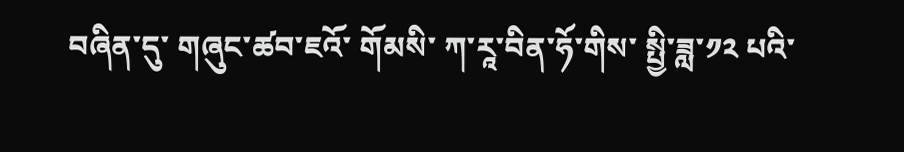བཞིན་དུ་ གཞུང་ཚབ་ཇའོ་ གོམསི་ ཀ་རཱ་བིན་ཧོ་གིས་ སྤྱི་ཟླ་༡༢ པའི་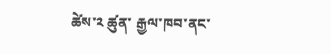ཚེས་༢ ཚུན་ རྒྱལ་ཁབ་ནང་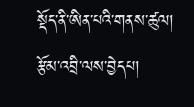སྡོད་ནི་ཨིན་པའི་གནས་ཚུལ།
རྩོམ་འབྲི་ལས་བྱེདཔ།